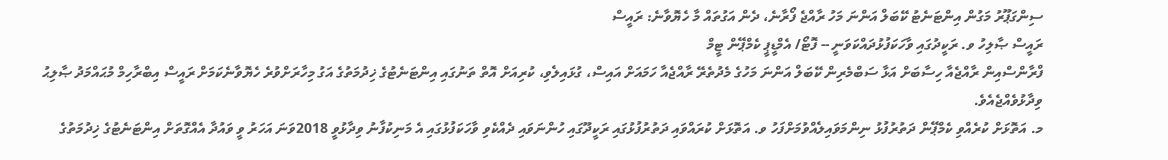ސިންގަޕޫރު މަގުން އިންޓަނެޓު ކޭބަލް އަންނަ މަހު ރާއްޖެ ފޯރާނެ، ދެން އަގުތައް މާ ހެޔޮވާނެ: ރައީސް
ރައީސް ޞާލިހު ވ. ރަކީދުގައި ވާހަކަފުޅުދައްކަވަނީ -- ފޮޓޯ/ އެމްޑީޕީ ކެމްޕޭން ޓީމް
ފްރާންސްއިން ރާއްޖެއާ ހިސާބަށް އަޅާ ސަބްމެރިން ކޭބަލް އަންނަ މަހުގެ މެދުތެރޭ ރާއްޖެއާ ހަމައަށް އައިސް، ގުޅައިލެވި، ކުރިއަށް އޮތް ތަނުގައި އިންޓަނެޓުގެ ޚިދުމަތުގެ އަގު މިހާރަށްވުރެ ހެޔޮވާނެކަމަށް ރައީސް އިބްރާހިމް މުޙައްމަދު ޞާލިޙު ވިދާޅުވެއްޖެއެވެ.
މ. އަތޮޅަށް ކުރެއްވި ކެމްޕޭން ދަތުރުފުޅު ނިންމަވައިލެއްވުމަށްފަހު ވ. އަތޮޅަށް ކުރައްވައި ދަތުރުފުޅުގައި ރަކީދޫގައި ހުންނަވައި ދެއްކެވި ވާހަކަފުޅުގައި އެ މަނިކުފާނު ވިދާޅުވީ 2018ވަނަ އަހަރު ވީ ވައުދާ އެއްގޮތަށް އިންޓަނެޓުގެ ޚިދުމަތުގެ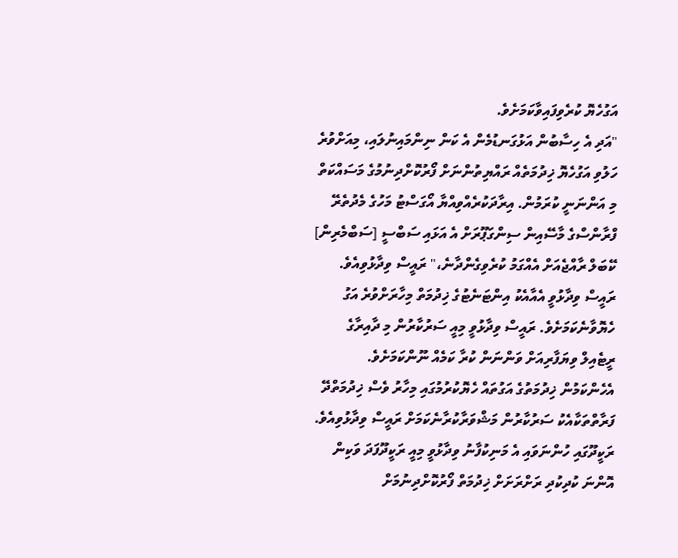އަގުހެޔޮ ކުރެވިފައިވާކަމަށެވެ.
"އަދި އެ ހިސާބުން އަޅުގަނޑުމެން އެ ކަން ނިންމައިނުލައި، މިއަށްވުރެ ހަލުވި އަގުހެޔޮ ޚިދުމަތެއް ރައްޔިތުންނަށް ފޯރުކޮށްދިނުމުގެ މަސައްކަތް މި އަންނަނީ ކުރަމުން. އިރާދަކުރެއްވިއްޔާ އޯގަސްޓު މަހުގެ މެދުތެރޭ ފްރާންސްގެ މާސޭއިން ސިންގަޕޫރަށް އެ އަޅައި ސަބްސީ [ސަބްމެރިން] ކޭބަލް ރާއްޖެއަށް އެއްގަމު ކުރެވިގެންދާނެ،" ރައީސް ވިދާޅުވިއެވެ.
ރައީސް ވިދާޅުވީ އެއާއެކު އިންޓަނެޓުގެ ޚިދުމަތް މިހާރަށްވުރެ އަގު ހެޔޮވާނެކަމަށެވެ. ރައީސް ވިދާޅުވީ މިއީ ސަރުކާރުން މި ދާއިރާގެ ރީޓެއިލް ވިޔަފާރިއަށް ވަންނަން ކުރާ ކަމެއް ނޫންކަމަށެވެ.
އެހެންކަމުން ޚިދުމަތުގެ އަގުތައް ހެޔޮކުރުމުގައި މިހާރު ވެސް ޚިދުމަތްދޭ ފަރާތްތަކާއެކު ސަރުކާރުން މަޝްވަރާކުރާނެކަމަށް ރައީސް ވިދާޅުވިއެވެ.
ރަކީދޫގައި ހުންނަވައި އެ މަނިކުފާނު ވިދާޅުވީ މިއީ ރަކީދޫފަދަ ވަކިން އޮންނަ ކުދިކުދި ރަށްރަށަށް ޚިދުމަތް ފޯރުކޮށްދިނުމަށް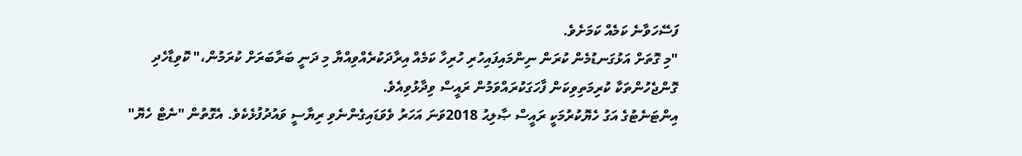ފަސޭހަވާނެ ކަމެއް ކަމަށެވެ.
"މި ގޮތަށް އަޅުގަނޑުމެން ކުރަން ނިންމައިފައިހުރި ހުރިހާ ކަމެއް އިރާދަކުރެއްވިއްޔާ މި ދަނީ ބަރާބަރަށް ކުރަމުން،" ކޮވިޑާހެދި ގޮންޖެހުންތަކާ ކުރިމަތިވިކަން ފާހަގަކުރައްވަމުން ރައީސް ވިދާޅުވިއެވެ.
އިންޓަނެޓުގެ އަގު ހެޔޮކުރުމަކީ ރައީސް ޞާލިޙު 2018ވަނަ އަހަރު ވެވަޑައިގެންނެވި ރިޔާސީ ވައުދުފުޅެކެވެ. އެގޮތުން "ނެޓް ހެޔޮ"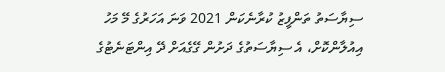ސިޔާސަތު ތަންފީޒު ކުރާނެކަން 2021 ވަނަ އަހަރުގެ މޭ މަހު އިއުލާންކޮށް، އެ ސިޔާސަތުގެ ދަށުން ގޭގެއަށް ދޭ އިންޓަނެޓުގެ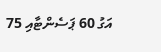އަގު 60 ޕަސެންޓާއި 75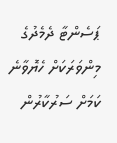ޕަސެންޓާ ދެމެދުގެ މިންވަރަކަށް ހެޔޮވާނެ ކަމަށް ސަރުކާރުން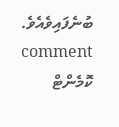ބުނެފައިވެއެވެ.
comment ކޮމެންޓް